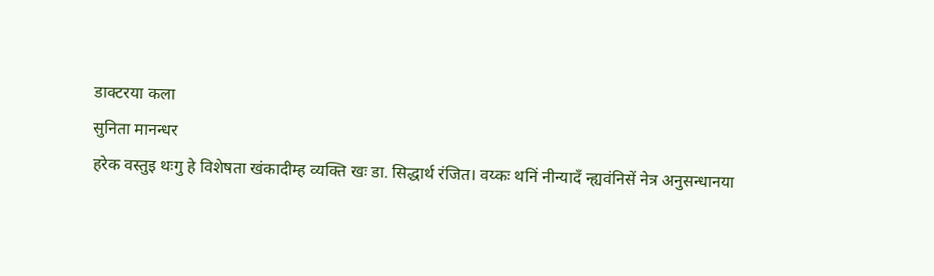डाक्टरया कला
सुनिता मानन्धर
हरेक वस्तुइ थःगु हे विशेषता खंकादीम्ह व्यक्ति खः डा. सिद्धार्थ रंजित। वय्कः थनिं नीन्यादँ न्ह्यवंनिसें नेत्र अनुसन्धानया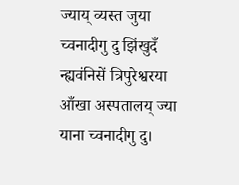ज्याय् व्यस्त जुया च्वनादीगु दु झिंखुदँ न्ह्यवंनिसें त्रिपुरेश्वरया आँखा अस्पतालय् ज्या याना च्वनादीगु दु।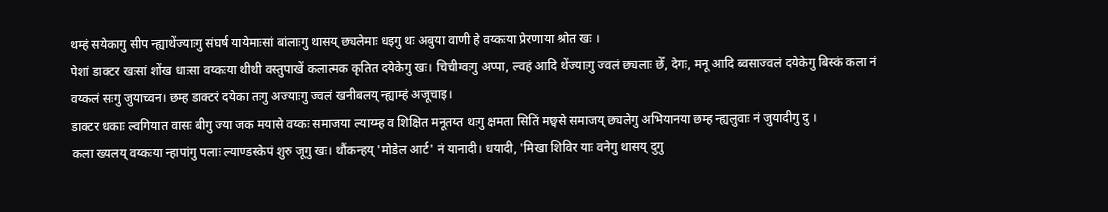थम्हं सयेकागु सीप न्ह्याथेंज्याःगु संघर्ष यायेमाःसां बांलाःगु थासय् छ्यलेमाः धइगु थः अबुया वाणी हे वय्कःया प्रेरणाया श्रोत खः ।
पेशां डाक्टर खःसां शोंख धाःसा वय्कःया थीथी वस्तुपाखें कलात्मक कृतित दयेकेगु खः। चिचीग्वःगु अप्पा, ल्वहं आदि थेंज्याःगु ज्वलं छ्यलाः छेँ, देगः, मनू आदि ब्वसाज्वलं दयेकेगु बिस्कं कला नं वय्कलं सःगु जुयाच्वन। छम्ह डाक्टरं दयेका तःगु अज्याःगु ज्वलं खनीबलय् न्ह्याम्हं अजूचाइ।
डाक्टर धकाः ल्वगियात वासः बीगु ज्या जक मयासे वय्कः समाजया ल्याय्म्ह व शिक्षित मनूतय्त थःगु क्षमता सितिं मछ्वसे समाजय् छ्यलेगु अभियानया छम्ह न्ह्यलुवाः नं जुयादीगु दु ।
कला ख्यलय् वय्कःया न्हापांगु पलाः ल्याण्डस्केपं शुरु जूगु खः। थौंकन्हय् 'मोडेल आर्ट' नं यानादी। धयादी, 'मिखा शिविर याः वनेगु थासय् दुगु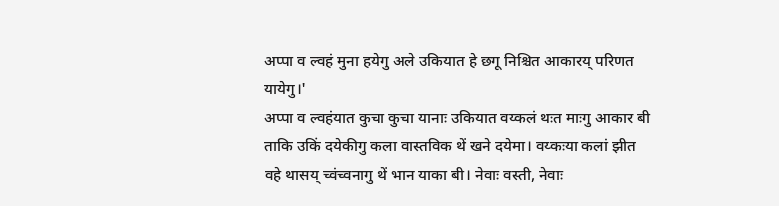अप्पा व ल्वहं मुना हयेगु अले उकियात हे छगू निश्चित आकारय् परिणत यायेगु।'
अप्पा व ल्वहंयात कुचा कुचा यानाः उकियात वय्कलं थःत माःगु आकार बी ताकि उकिं दयेकीगु कला वास्तविक थें खने दयेमा। वय्कःया कलां झीत वहे थासय् च्वंच्वनागु थें भान याका बी। नेवाः वस्ती, नेवाः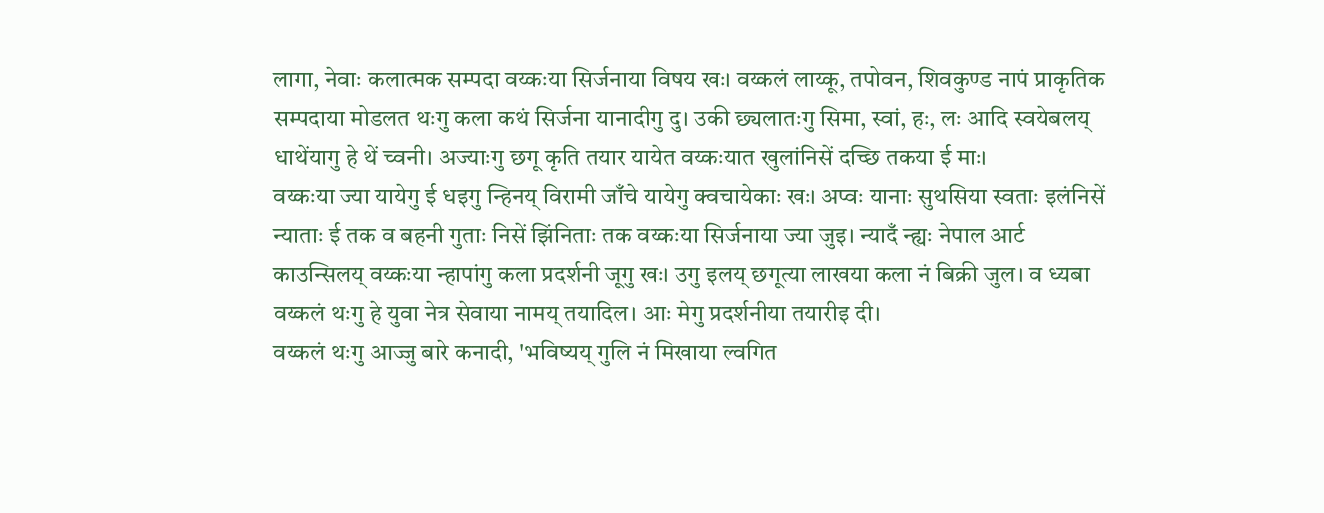लागा, नेवाः कलात्मक सम्पदा वय्कःया सिर्जनाया विषय खः। वय्कलं लाय्कू, तपोवन, शिवकुण्ड नापं प्राकृतिक सम्पदाया मोडलत थःगु कला कथं सिर्जना यानादीगु दु। उकी छ्यलातःगु सिमा, स्वां, हः, लः आदि स्वयेबलय् धाथेंयागु हे थें च्वनी। अज्याःगु छगू कृति तयार यायेत वय्कःयात खुलांनिसें दच्छि तकया ई माः।
वय्कःया ज्या यायेगु ई धइगु न्हिनय् विरामी जाँचे यायेगु क्वचायेकाः खः। अप्वः यानाः सुथसिया स्वताः इलंनिसें न्याताः ई तक व बहनी गुताः निसें झिंनिताः तक वय्कःया सिर्जनाया ज्या जुइ। न्यादँ न्ह्यः नेपाल आर्ट काउन्सिलय् वय्कःया न्हापांगु कला प्रदर्शनी जूगु खः। उगु इलय् छगूत्या लाखया कला नं बिक्री जुल। व ध्यबा वय्कलं थःगु हे युवा नेत्र सेवाया नामय् तयादिल। आः मेगु प्रदर्शनीया तयारीइ दी।
वय्कलं थःगु आज्जु बारे कनादी, 'भविष्यय् गुलि नं मिखाया ल्वगित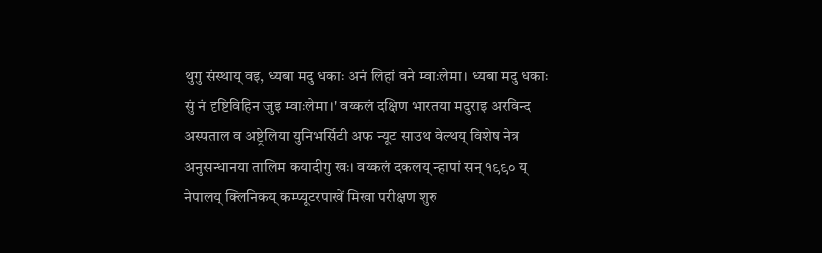थुगु संस्थाय् वइ, ध्यबा मदु धकाः अनं लिहां वने म्वाःलेमा। ध्यबा मदु धकाः सुं नं दृष्टिविहिन जुइ म्वाःलेमा।' वय्कलं दक्षिण भारतया मदुराइ अरविन्द अस्पताल व अष्ट्रेलिया युनिभर्सिटी अफ न्यूट साउथ वेल्थय् विशेष नेत्र अनुसन्धानया तालिम कयादीगु खः। वय्कलं दकलय् न्हापां सन् १९९० य् नेपालय् क्लिनिकय् कम्प्यूटरपाखें मिखा परीक्षण शुरु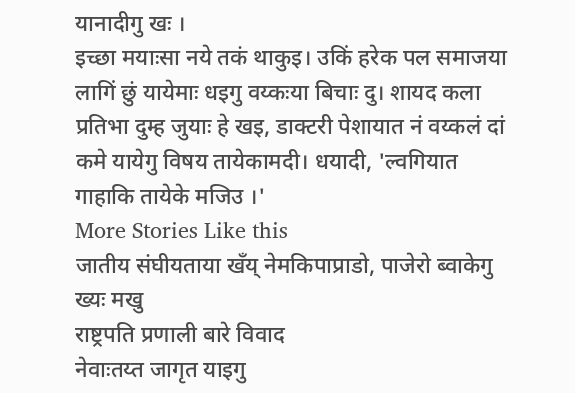यानादीगु खः ।
इच्छा मयाःसा नये तकं थाकुइ। उकिं हरेक पल समाजया लागिं छुं यायेमाः धइगु वय्कःया बिचाः दु। शायद कला प्रतिभा दुम्ह जुयाः हे खइ, डाक्टरी पेशायात नं वय्कलं दां कमे यायेगु विषय तायेकामदी। धयादी, 'ल्वगियात गाहाकि तायेके मजिउ ।'
More Stories Like this
जातीय संघीयताया खँय् नेमकिपाप्राडो, पाजेरो ब्वाकेगु ख्यः मखु
राष्ट्रपति प्रणाली बारे विवाद
नेवाःतय्त जागृत याइगु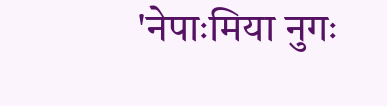'नेपाःमिया नुगः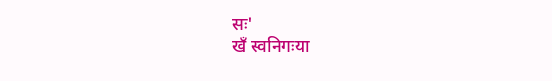सः'
खँ स्वनिगःया